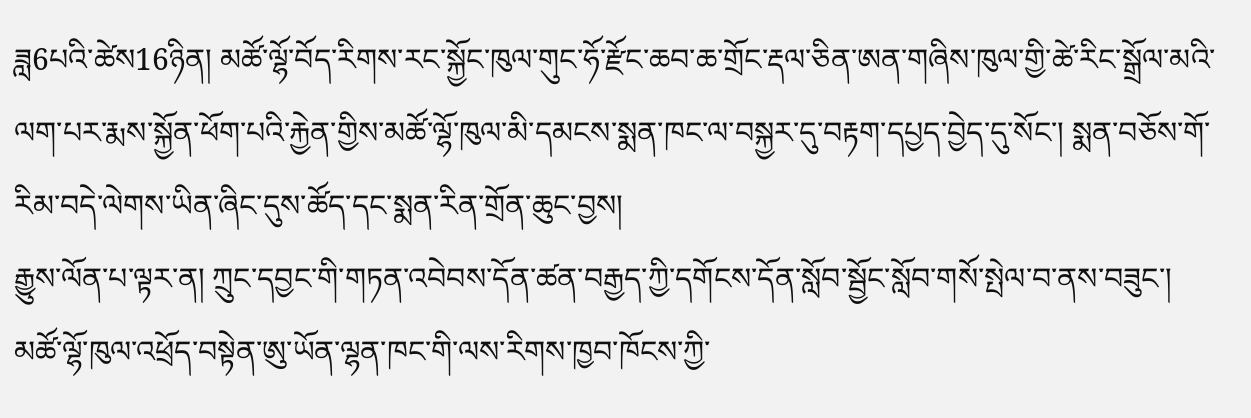ཟླ6པའི་ཚེས16ཉིན། མཚོ་ལྷོ་བོད་རིགས་རང་སྐྱོང་ཁུལ་གུང་ཧོ་རྫོང་ཆབ་ཆ་གྲོང་རྡལ་ཅིན་ཨན་གཞིས་ཁུལ་གྱི་ཚེ་རིང་སྒྲོལ་མའི་ལག་པར་རྨས་སྐྱོན་ཕོག་པའི་རྐྱེན་གྱིས་མཚོ་ལྷོ་ཁུལ་མི་དམངས་སྨན་ཁང་ལ་བསྐྱར་དུ་བརྟག་དཔྱད་བྱེད་དུ་སོང་། སྨན་བཅོས་གོ་རིམ་བདེ་ལེགས་ཡིན་ཞིང་དུས་ཚོད་དང་སྨན་རིན་གྲོན་ཆུང་བྱས།
རྒྱུས་ལོན་པ་ལྟར་ན། ཀྲུང་དབྱང་གི་གཏན་འབེབས་དོན་ཚན་བརྒྱད་ཀྱི་དགོངས་དོན་སློབ་སྦྱོང་སློབ་གསོ་སྤེལ་བ་ནས་བཟུང་། མཚོ་ལྷོ་ཁུལ་འཕྲོད་བསྟེན་ཨུ་ཡོན་ལྷན་ཁང་གི་ལས་རིགས་ཁྱབ་ཁོངས་ཀྱི་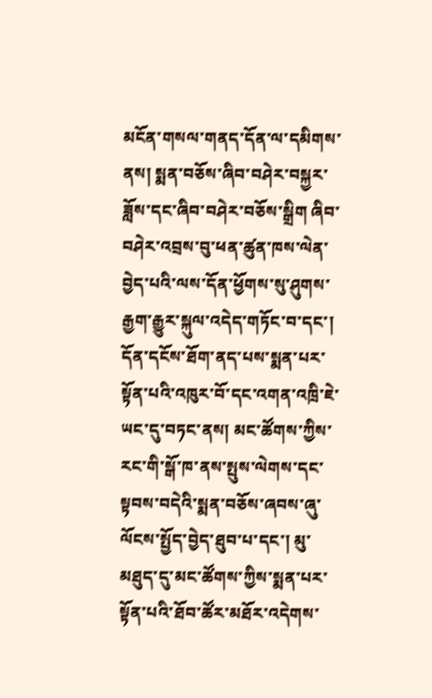མངོན་གསལ་གནད་དོན་ལ་དམིགས་ནས། སྨན་བཅོས་ཞིབ་བཤེར་བསྐྱར་ཟློས་དང་ཞིབ་བཤེར་བཅོས་སྒྲིག ཞིབ་བཤེར་འབྲས་བུ་ཕན་ཚུན་ཁས་ལེན་བྱེད་པའི་ལས་དོན་ཕྱོགས་སུ་ཤུགས་རྒྱག་རྒྱུར་སྐུལ་འདེད་གཏོང་བ་དང་། དོན་དངོས་ཐོག་ནད་པས་སྨན་པར་སྟོན་པའི་འཁུར་བོ་དང་འགན་འཁྲི་ཇེ་ཡང་དུ་བཏང་ནས། མང་ཚོགས་ཀྱིས་རང་གི་སྒོ་ཁ་ནས་སྤུས་ལེགས་དང་སྟབས་བདེའི་སྨན་བཅོས་ཞབས་ཞུ་ལོངས་སྤྱོད་བྱེད་ཐུབ་པ་དང་། མུ་མཐུད་དུ་མང་ཚོགས་ཀྱིས་སྨན་པར་སྟོན་པའི་ཐོབ་ཚོར་མཐོར་འདེགས་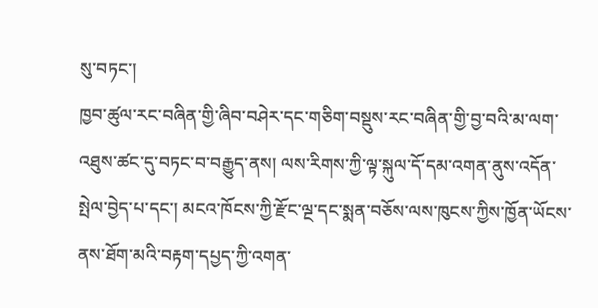སུ་བཏང་།
ཁྱབ་ཚུལ་རང་བཞིན་གྱི་ཞིབ་བཤེར་དང་གཅིག་བསྡུས་རང་བཞིན་གྱི་བྱ་བའི་མ་ལག་འཐུས་ཚང་དུ་བཏང་བ་བརྒྱུད་ནས། ལས་རིགས་ཀྱི་ལྟ་སྐུལ་དོ་དམ་འགན་ནུས་འདོན་སྤེལ་བྱེད་པ་དང་། མངའ་ཁོངས་ཀྱི་རྫོང་ལྔ་དང་སྨན་བཅོས་ལས་ཁུངས་ཀྱིས་ཁྱོན་ཡོངས་ནས་ཐོག་མའི་བརྟག་དཔྱད་ཀྱི་འགན་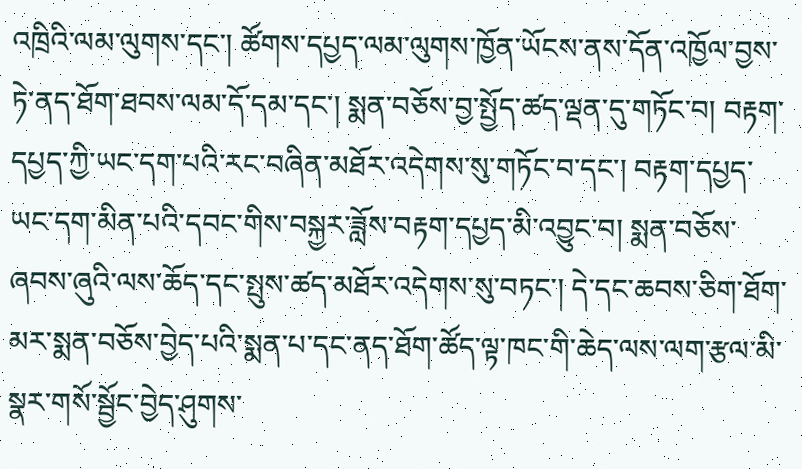འཁྲིའི་ལམ་ལུགས་དང་། ཚོགས་དཔྱད་ལམ་ལུགས་ཁྱོན་ཡོངས་ནས་དོན་འཁྱོལ་བྱས་ཏེ་ནད་ཐོག་ཐབས་ལམ་དོ་དམ་དང་། སྨན་བཅོས་བྱ་སྤྱོད་ཚད་ལྡན་དུ་གཏོང་བ། བརྟག་དཔྱད་ཀྱི་ཡང་དག་པའི་རང་བཞིན་མཐོར་འདེགས་སུ་གཏོང་བ་དང་། བརྟག་དཔྱད་ཡང་དག་མིན་པའི་དབང་གིས་བསྐྱར་ཟློས་བརྟག་དཔྱད་མི་འབྱུང་བ། སྨན་བཅོས་ཞབས་ཞུའི་ལས་ཆོད་དང་སྤུས་ཚད་མཐོར་འདེགས་སུ་བཏང་། དེ་དང་ཆབས་ཅིག་ཐོག་མར་སྨན་བཅོས་བྱེད་པའི་སྨན་པ་དང་ནད་ཐོག་ཚོད་ལྟ་ཁང་གི་ཆེད་ལས་ལག་རྩལ་མི་སྣར་གསོ་སྦྱོང་བྱེད་ཤུགས་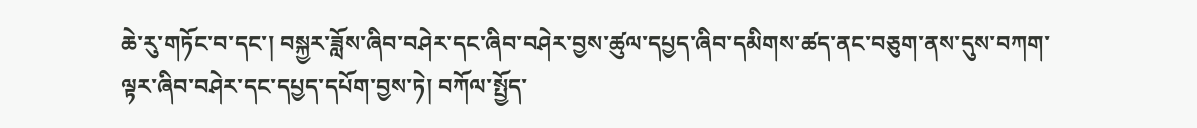ཆེ་རུ་གཏོང་བ་དང་། བསྐྱར་ཟློས་ཞིབ་བཤེར་དང་ཞིབ་བཤེར་བྱས་ཚུལ་དཔྱད་ཞིབ་དམིགས་ཚད་ནང་བཅུག་ནས་དུས་བཀག་ལྟར་ཞིབ་བཤེར་དང་དཔྱད་དཔོག་བྱས་ཏེ། བཀོལ་སྤྱོད་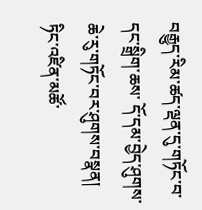བརྒྱུད་རིམ་ཚད་ལྡན་དུ་གཏོང་བ་དང་སྒྲིག་ཆས་ དོ་དམ་བྱེད་ཤུགས་ཆེ་རུ་གཏོང་བར་ཤུགས་བསྣན།
ཏིང་འཛིན་མཚོ་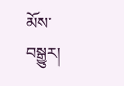མོས་བསྒྱུར།